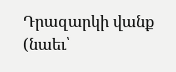Դրազարկի վանք (նաեւ՝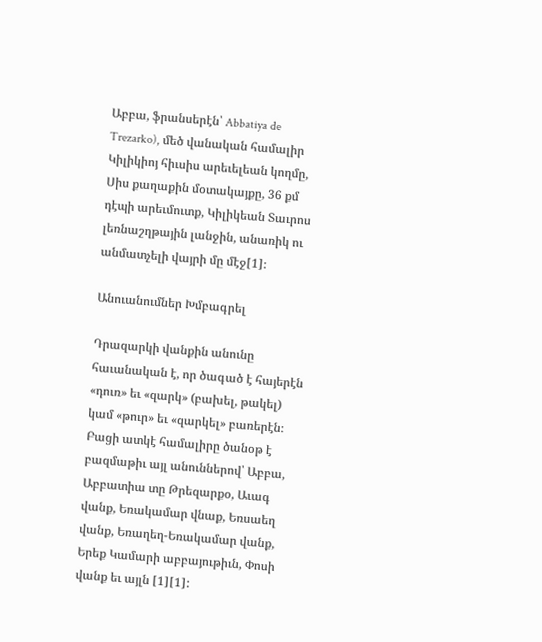Աբբա, ֆրանսերէն՝ Abbatiya de Trezarko), մեծ վանական համալիր Կիլիկիոյ հիւսիս արեւելեան կողմը, Սիս քաղաքին մօտակայքը, 36 քմ դէպի արեւմուտք, Կիլիկեան Տաւրոս լեռնաշղթային լանջին, անառիկ ու անմատչելի վայրի մը մէջ[1]։

Անուանումներ Խմբագրել

Դրազարկի վանքին անունը հաւանական է, որ ծագած է հայերէն «դուռ» եւ «զարկ» (բախել, թակել) կամ «թուր» եւ «զարկել» բառերէն։ Բացի ատկէ համալիրը ծանօթ է բազմաթիւ այլ անուններով՝ Աբբա, Աբբատիա տը Թրեզարքօ, Աւագ վանք, Եռակամար վնաք, Եռսաեղ վանք, Եռաղեղ-Եռակամար վանք, Երեք Կամարի աբբայութիւն, Փոսի վանք եւ այլն [1][1]: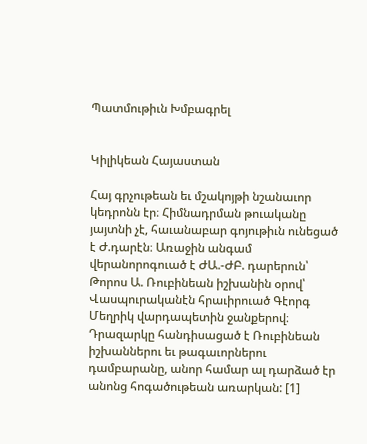Պատմութիւն Խմբագրել


Կիլիկեան Հայաստան

Հայ գրչութեան եւ մշակոյթի նշանաւոր կեդրոնն էր։ Հիմնադրման թուականը յայտնի չէ, հաւանաբար գոյութիւն ունեցած է Ժ.դարէն։ Առաջին անգամ վերանորոգուած է ԺԱ.-ԺԲ. դարերուն՝ Թորոս Ա. Ռուբինեան իշխանին օրով՝ Վասպուրականէն հրաւիրուած Գէորգ Մեղրիկ վարդապետին ջանքերով։ Դրազարկը հանդիսացած է Ռուբինեան իշխաններու եւ թագաւորներու դամբարանը, անոր համար ալ դարձած էր անոնց հոգածութեան առարկան: [1]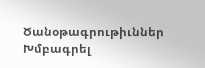Ծանօթագրութիւններ Խմբագրել